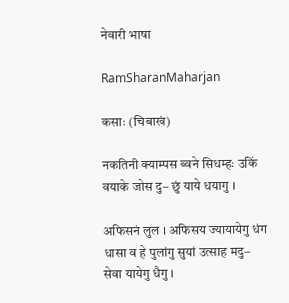नेवारी भाषा

RamSharanMaharjan

कसाः (चिबाखं)

नकतिनी क्याम्पस ब्वने सिधम्हः उकिं वयाके जोस दु– छुं याये धयागु ।

अफिसनं लुल । अफिसय ज्यायायेगु धंग धासा व हे पुलांगु सुयां उत्साह मदु– सेवा यायेगु धैगु ।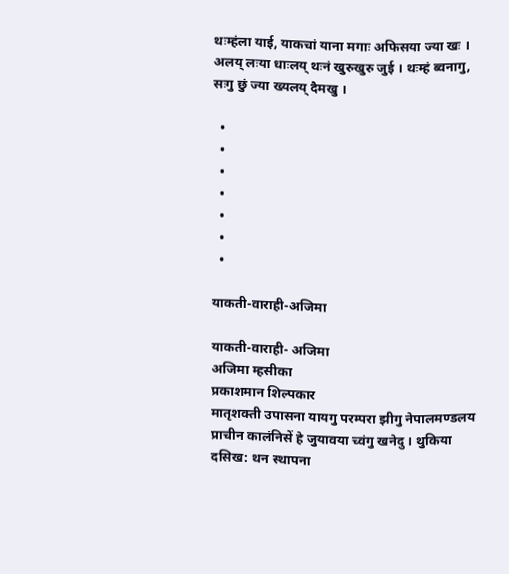थःम्हंला याई, याकचां याना मगाः अफिसया ज्या खः । अलय् लःया धाःलय् थःनं खुरुखुरु जुई । थःम्हं ब्वनागु, सःगु छुं ज्या ख्यलय् दैमखु ।

  •
  •
  •
  •
  •
  •
  •

याकती-वाराही-अजिमा

याकती-वाराही- अजिमा
अजिमा म्हसीका
प्रकाशमान शिल्पकार
मातृशक्ती उपासना यायगु परम्परा झीगु नेपालमण्डलय प्राचीन कालंनिसें हे जुयावया च्वंगु खनेदु । थुकिया दसिख: थन स्थापना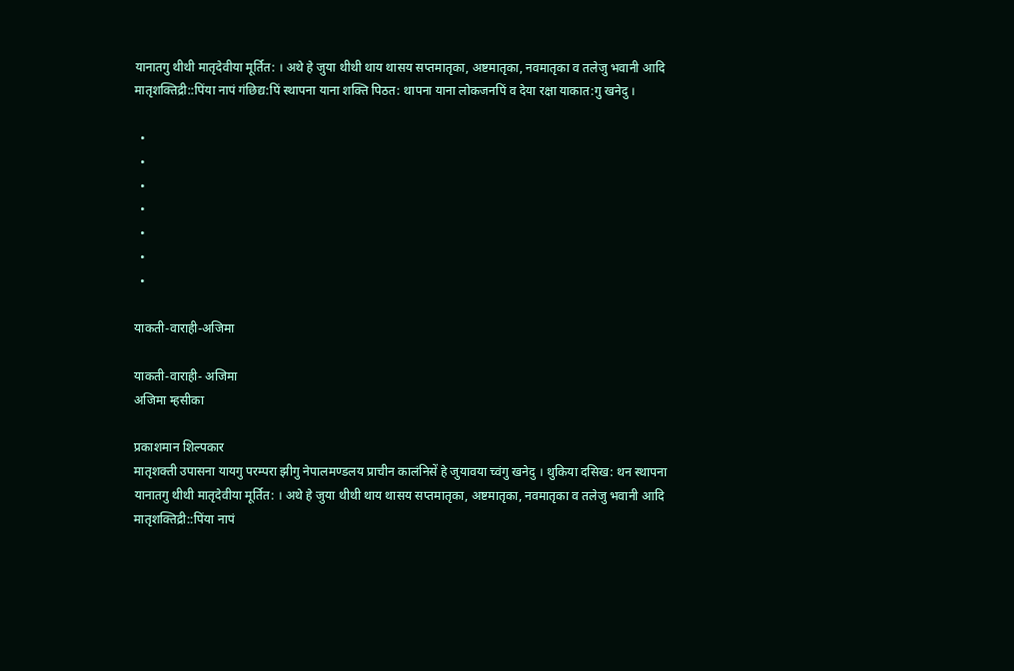यानातगु थीथी मातृदेवीया मूर्तित: । अथे हे जुया थीथी थाय थासय सप्तमातृका, अष्टमातृका, नवमातृका व तलेजु भवानी आदि मातृशक्तिद्री::पिंया नापं गंछिद्य:पिं स्थापना याना शक्ति पिठत: थापना याना लोकजनपिं व देया रक्षा याकात:गु खनेदु ।

  •
  •
  •
  •
  •
  •
  •

याकती-वाराही-अजिमा

याकती-वाराही- अजिमा
अजिमा म्हसीका

प्रकाशमान शिल्पकार
मातृशक्ती उपासना यायगु परम्परा झीगु नेपालमण्डलय प्राचीन कालंनिसें हे जुयावया च्वंगु खनेदु । थुकिया दसिख: थन स्थापना यानातगु थीथी मातृदेवीया मूर्तित: । अथे हे जुया थीथी थाय थासय सप्तमातृका, अष्टमातृका, नवमातृका व तलेजु भवानी आदि मातृशक्तिद्री::पिंया नापं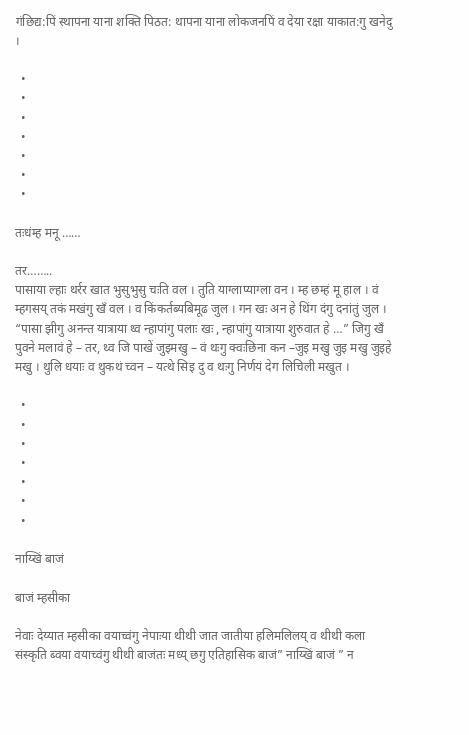गंछिद्य:पिं स्थापना याना शक्ति पिठत: थापना याना लोकजनपिं व देया रक्षा याकात:गु खनेदु ।

  •
  •
  •
  •
  •
  •
  •

तःधंम्ह मनू ……

तर……..
पासाया ल्हाः थर्रर खात भुसुभुसु चःति वल । तुति याग्लाप्याग्ला वन । म्ह छम्हं मू हाल । वं म्हगसय् तकं मखंगु खँ वल । व किंकर्तब्यबिमूढ जुल । गन खः अन हे थिंग दंगु दनांतुं जुल ।
“पासा झीगु अनन्त यात्राया थ्व न्हापांगु पलाः खः , न्हापांगु यात्राया शुरुवात हे …” जिगु खँ पुवने मलावं हे – तर, थ्व जि पाखें जुइमखु – वं थःगु क्वःछिना कन –जुइ मखु जुइ मखु जुइहे मखु । थुलि धयाः व थुकथं च्वन – यत्थे सिइ दु व थःगु निर्णयं देग लिचिली मखुत ।

  •
  •
  •
  •
  •
  •
  •

नाय्खिं बाजं

बाजं म्हसीका

नेवाः देय्यात म्हसीका वयाच्वंगु नेपाःया थीथी जात जातीया हलिमलिलय् व थीथी कला संस्कृति ब्वया वयाच्वंगु थीथी बाजंतः मध्य् छगु एतिहासिक बाजं” नाय्खिं बाजं ” न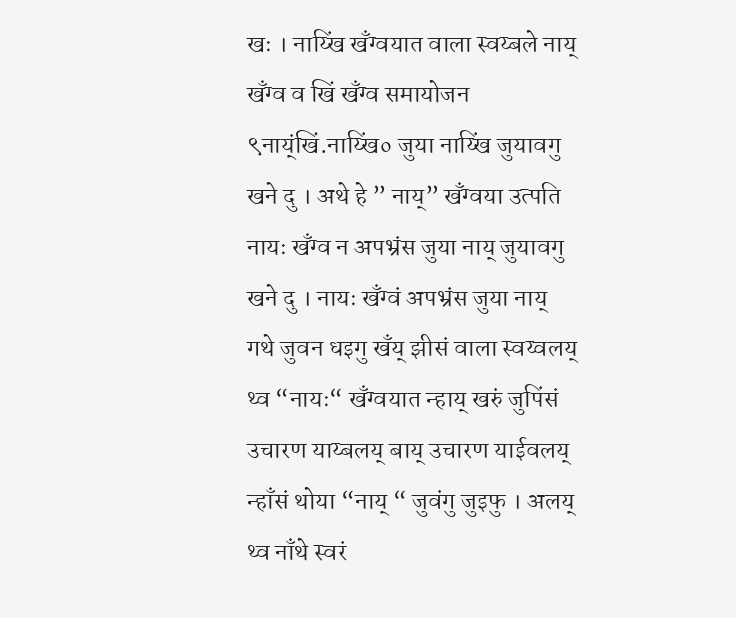खः । नाय्खिं खँग्वयात वाला स्वय्बले नाय् खँग्व व खिं खँग्व समायोजन ९नाय्ंखिं.नाय्खिं० जुया नाय्खिं जुयावगु खने दु । अथे हे ” नाय्” खँग्वया उत्पति नायः खँग्व न अपभ्रंस जुया नाय् जुयावगु खने दु । नायः खँग्वं अपभ्रंस जुया नाय् गथे जुवन धइगु खँय् झीसं वाला स्वय्वलय् थ्व “नायः“ खँग्वयात न्हाय् खरुं जुपिंसं उचारण याय्बलय् बाय् उचारण याईवलय् न्हाँसं थोया “नाय् “ जुवंगु जुइफु । अलय् थ्व नाँथे स्वरं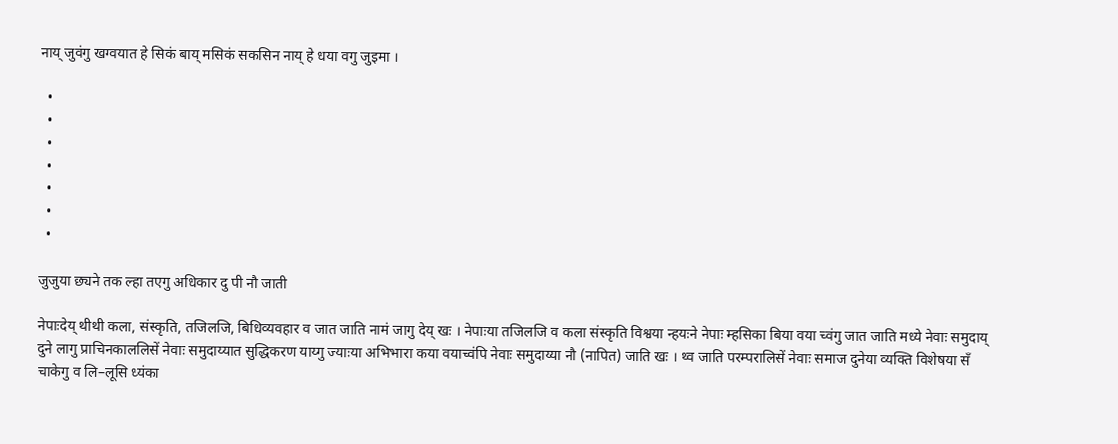नाय् जुवंगु खग्वयात हे सिकं बाय् मसिकं सकसिन नाय् हे धया वगु जुइमा ।

  •
  •
  •
  •
  •
  •
  •

जुजुया छ्यने तक ल्हा तएगु अधिकार दु पी नौ जाती

नेपाःदेय् थीथी कला, संस्कृति, तजिलजि, बिधिव्यवहार व जात जाति नामं जागु देय् खः । नेपाःया तजिलजि व कला संस्कृति विश्वया न्हयःने नेपाः म्हसिका बिया वया च्वंगु जात जाति मध्ये नेवाः समुदाय् दुने लागु प्राचिनकाललिसें नेवाः समुदाय्यात सुद्धिकरण याय्गु ज्याःया अभिभारा कया वयाच्वंपि नेवाः समुदाय्या नौ (नापित) जाति खः । थ्व जाति परम्परालिसें नेवाः समाज दुनेया व्यक्ति विशेषया सँ चाकेगु व लि–लूसि ध्यंका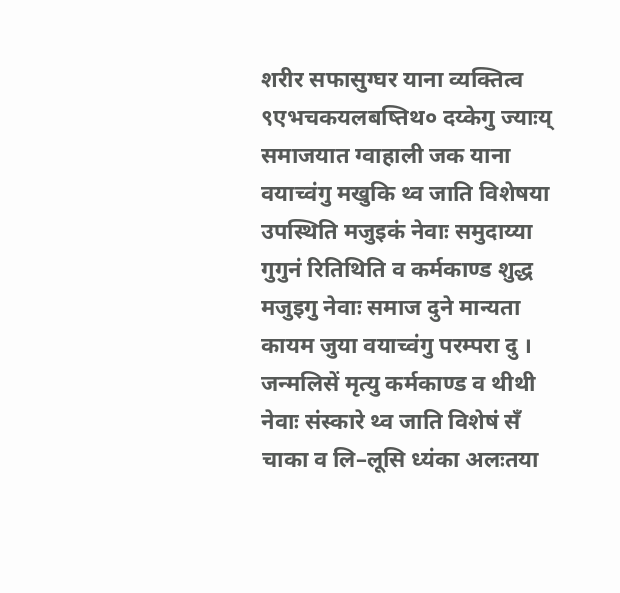शरीर सफासुग्घर याना व्यक्तित्व ९एभचकयलबष्तिथ० दय्केगु ज्याःय् समाजयात ग्वाहाली जक याना वयाच्वंगु मखुकि थ्व जाति विशेषया उपस्थिति मजुइकं नेवाः समुदाय्या गुगुनं रितिथिति व कर्मकाण्ड शुद्ध मजुइगु नेवाः समाज दुने मान्यता कायम जुया वयाच्वंगु परम्परा दु । जन्मलिसें मृत्यु कर्मकाण्ड व थीथी नेवाः संस्कारे थ्व जाति विशेषं सँ चाका व लि–लूसि ध्यंका अलःतया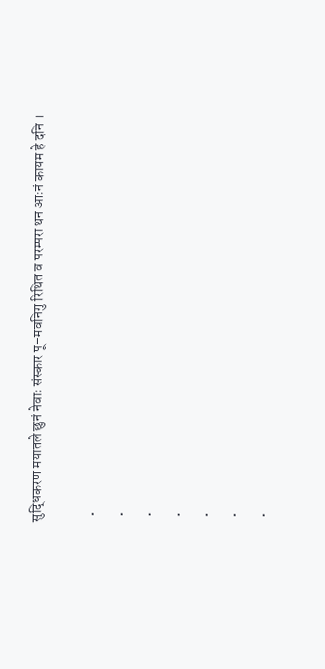सुद्धिकरण मयातले छुनं नेवाः संस्कार पू–मवनिगु रिथित व परम्परा थन आःनं कायम हे दनि ।

  •
  •
  •
  •
  •
  •
  •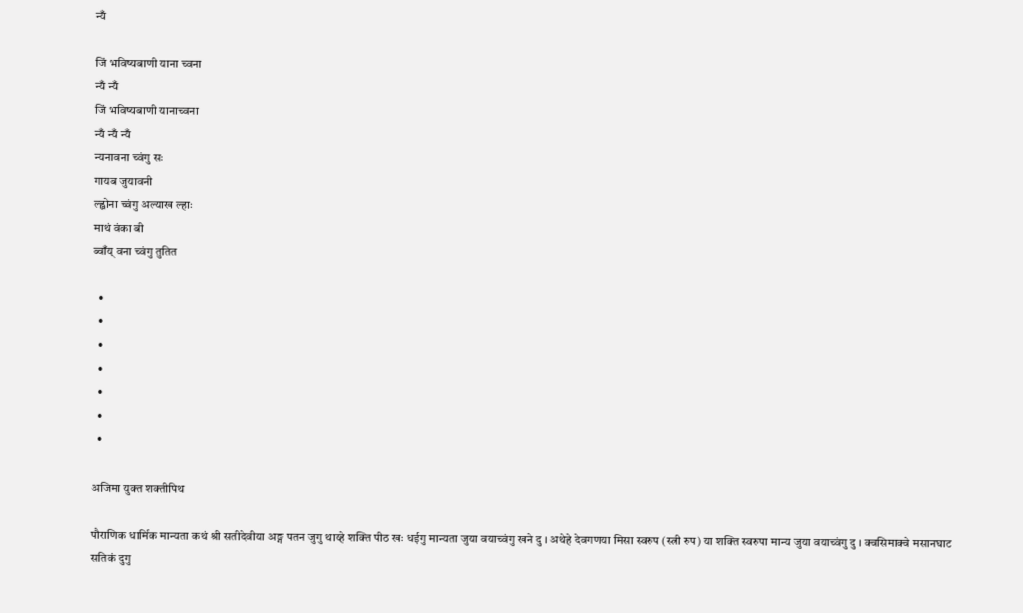न्यँ

जिं भविष्यबाणी याना च्वना
न्यँ न्यँ
जिं भविष्यबाणी यानाच्वना
न्यँ न्यँ न्यँ
न्यनावना च्वंगु सः
गायब जुयावनी
ल्ह्वोना च्वंगु अल्याख ल्हाः
माथं वंका बी
ब्वाँय् वना च्वंगु तुतित

  •
  •
  •
  •
  •
  •
  •

अजिमा युक्त शक्तीपिथ

पौराणिक धार्मिक मान्यता कथं श्री सतीदेवीया अङ्ग पतन जुगु थाय्हे शक्ति पीठ खः धईगु मान्यता जुया वयाच्वंगु खने दु । अथेहे देवगणया मिसा स्वरुप (स्त्री रुप) या शक्ति स्वरुपा मान्य जुया वयाच्वंगु दु । क्वसिमाक्वे मसानघाट सतिकं दुगु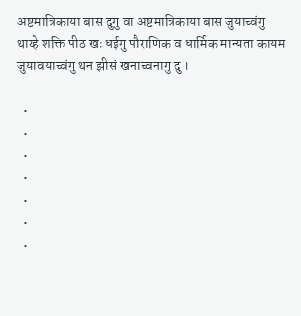अष्टमात्रिकाया बास दुगु वा अष्टमात्रिकाया बास जुयाच्वंगु थाय्हे शक्ति पीठ खः धईगु पौराणिक व धार्मिक मान्यता कायम जुयावयाच्वंगु थन झीसं खनाच्वनागु दु ।

  •
  •
  •
  •
  •
  •
  •